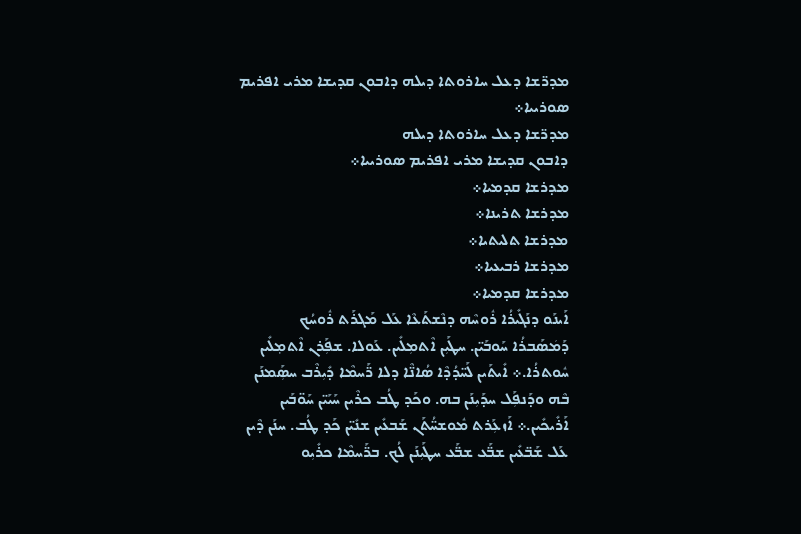ܡܕܪ̈ܫܐ ܕܥܠ ܚܐܪܘܬܐ ܕܝܠܗ ܕܐܒܘܢ ܩܕܝܫܐ ܡܪܝ ܐܦܪܝܡ ܣܘܪܝܝܐ܀
ܡܕܪ̈ܫܐ ܕܥܠ ܚܐܪܘܬܐ ܕܝܠܗ
ܕܐܒܘܢ ܩܕܝܫܐ ܡܪܝ ܐܦܪܝܡ ܣܘܪܝܝܐ܀
ܡܕܪܫܐ ܩܕܡܝܐ܀
ܡܕܪܫܐ ܬܪܝܢܐ܀
ܡܕܪܫܐ ܬܠܝܬܝܐ܀
ܡܕܪܫܐ ܪܒܝܥܝܐ܀
ܡܕܪܫܐ ܩܕܡܝܐ܀
ܐܰܝܢܰܘ ܕܢܰܓܺܝܪܳܐ ܪܽܘܚܶܗ ܕܢܶܫܬܰܥܶܐ ܥܰܠ ܡܰܓܪܰܬ ܪܽܘܚܳܟ ܕܰܡܿܣܰܒܪܳܐ ܚܰܘܒܰܝ̈ܢ. ܚܛܰܝܼܢ ܐܶܬܡܼܠܺܝܢ. ܥܰܘܠܐ. ܫܦܼܰܪܢ ܐܶܬܡ݂ܠܺܝܢ ܚܽܘܬܪܳܐ.܀ ܐܺܝܬܰܝܢ ܠܰܚ̈ܕܳܕܶܐ ܣܳܐܢ̈ܶܐ ܕܠܐ ܪ̈ܰܚܡܶܐ ܕܺܝܼܪܶܒ ܚܣܼܰܡܢܰܢ ܒܶܗ ܘܕܰܢܦܼܰܠ ܚܕܰܝܼܢܰܢ ܒܗ. ܘܟܰܕ ܛܳܒ ܟܪܶܝܢ ܚܰܝܰܝ̈ܢ ܚܰܘ̈ܒܰܝܢ ܐܰܪܺܝܟܺܝܢ.܀ ܐܰܙܥܼܰܪܬ ܡܽܘܫܚ̈ܳܬܰܢ ܫܰܒܥܺܝܢ ܫܢܺܝ̈ܢ ܟܰܕ ܛܳܒ. ܚܢܰܢ ܕܶܝܢ ܥܰܠ ܫܰܒ̈ܥܺܝܢ ܫܒ̈ܰܥ ܫܒ̈ܰܥ ܚܛܰܝܼܢܰܢ ܠܳܟ. ܒܪ̈ܰܚܡܶܐ ܟܪܺܝܼܘ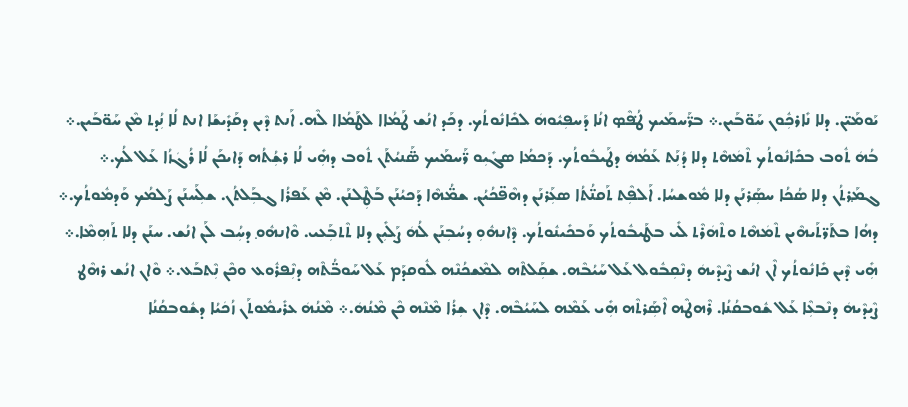ܝܰܘܡܰܝ̈ܢ. ܕܠܐ ܢܺܐܪܟܼܽܘܢ ܚܰܘ̈ܒܰܝܢ.܀ ܒܪ̈ܰܚܡܰܝܟ ܛ݀ܳܦܶܤ ܐܢܳܐ ܕܰܚܦܼܝܽܘܗܿ ܠܟܺܐܢܽܘܬܳܟ. ܕܟܰܕ ܐܢܳܫ ܛܰܡܳܐܐ ܠܛܰܡܳܐܐ ܠܶܗ. ܐܰܢܬ ܕܶܝܢ ܕܩܰܕܺܝܫܰܐ ܐܢܬ ܠܳܐ ܢܼܳܕܬ ܡܶܢ ܚܰܘ̈ܒܰܝܢ.܀   ܒܳܗܿ ܬܽܘܒ ܒܟܺܐܢܽܘܬܳܟ ܬܶܡܿܗܶܬ ܕܠܐ ܕܳܢܼܰܬ ܥܰܡܳܗܿ ܕܛܰܝܒܽܘܬܳܟ. ܕܰܟܡܳܐ ܣܓܺܝܼܘ ܪ̈ܰܚܡܰܝܟ ܣ̈ܰܢܝܳܬܰܢ ܬܽܘܒ ܕܗܼܺܝ ܠܳܐ ܪܫܼܳܬܳܗ ܕܰܐܝܟܰܢ ܠܳܐ ܪܳܓܿܙܳܐ ܥܰܠ ܠܳܟ.܀ ܓܡ݂ܰܪܬܳܢ ܕܠܐ ܣܳܟܳܐ ܚܣܼܰܪܢܰܢ ܕܠܐ ܡܽܘܫܚܳܐ. ܐܰܠܦܼܶܬ ܬܰܩܢ̈ܳܬܳܐ ܣܥܼܰܪܢܰܢ ܕܗܶܦ̈ܟܳܝܳܢ. ܫܡ̈ܳܗܶܐ ܕܰܟܝܳܢܰܢ ܒܰܛܼܶܠܢܰܢ. ܡܶܢ ܥܰܦܪܳܐ ܓܒܼܰܠܬܳܢ. ܫܠܼܰܚܢܰܢ ܨܰܠܡܳܟ ܘܰܕܡܽܘܬܳܟ.܀ ܕܗܳܐ ܒܬܰܪ̈ܬܰܝܗܶܝܢ ܬܶܡܿܗܶܬ ܘܬܶܗܿܪܶܬ ܠܺܝ ܒܛܰܝܒܽܘܬܳܟ ܘܰܒܟܺܝܢܽܘܬܳܟ. ܕܶܐܢܗܽܘܼ ܕܚܳܒܼܢܰܢ ܠܳܗܿ ܨܰܠܺܝܼܢ ܕܠܐ ܬܶܬܒܼܰܥܝ. ܘܶܐܢܗܽܘ݂ ܕܚܼܳܒ ܠܰܢ ܐܢܳܫ. ܚܢܰܢ ܕܠܐ ܬܰܗܼܡܶܐ.܀ ܗܼܺܝ ܕܶܝܢ ܟܺܐܢܽܘܬܳܟ ܐܶܢ ܐܢܳܫ ܨܶܝܕܶܝܗܿ ܕܢܶܩܼܒܽܘܠ ܥܰܠ ܚܰܝܳܒܶܗ. ܫܩܼܰܠܬܶܗ ܠܡܶܫܟܳܢܶܗ ܠܽܘܩܕܰܡ ܥܰܠ ܚܰܘܒ̈ܳܬܶܗ ܕܢܼܶܦܪܽܘܥ ܘܟܶܢ ܢܼܶܬܒܰܥ.܀ ܘܶܐܢ ܐܢܳܫ ܪܗܶܛ ܨܶܝܕܶܝܗܿ ܕܢܶܒܥܼܶܐ ܥܰܠ ܫܽܘܒܩܳܢܳܐ. ܪܶܗܛܶܗ ܐܶܣܼܰܪܬܶܗ ܗܼܺܝ ܥܰܡܶܗ ܠܚܰܝܳܒܶܗ. ܕܶܐܢ ܫܼܪܳܐ ܡܶܢܶܗ ܟܶܢ ܡܶܢܳܗܿ.܀ ܡܶܢܳܗܿ ܥܪܺܝܡܽܘܬܰܢ ܙܳܟܿܝܳܐ ܕܫܽܘܒܩܳܢܳܐ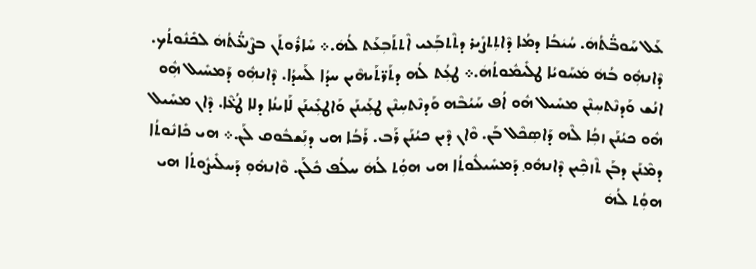ܥܰܠ ܚܰܘܒ̈ܳܬܳܗܿ. ܚܳܝܿܒܳܐ ܕܡܳܐ ܕܶܐܬܼܬܨܺܝܪ ܕܬܶܬܒܼܰܥܝ ܐܶܬܬܰܒܼܥܰܬ ܠܳܗܿ.܀ ܚܺܐܪܽܘܬܰܢ ܒܨܶܢܥ̈ܳܬܳܗܿ ܠܟܺܢܽܘܬܳܟ. ܕܶܐܢܗܼܽܘ ܒܳܗܿ ܡܿܚܰܘܝܳܐ ܛܠܺܝܡܽܘܬܳܗܿ.܀ ܛܥܼܳܬ ܠܳܗ ܕܬܰܪ̈ܬܰܝܗܶܝܢ ܚܕܳܐ ܠܰܚܕܳܐ. ܕܶܐܢܗܼܽܘ ܕܰܡܚܺܝܠ ܗܼܽܘ ܐܢܳܫ ܘܰܕܢܶܬܚܼܢܶܢ ܡܚܺܝܠ ܗܽܘ ܐܳܦ ܚܰܝܳܒܶܗ ܘܰܕܢܶܬܚܼܢܶܢ ܛܥܼܰܝܢܰܢ ܘܰܐܛܥܼܺܝܢܰܢ ܠܰܐܝܢܳܐ ܕܠܐ ܛ݀ܳܥܶܐ. ܕܶܐܢ ܡܚܺܝܠ ܗܽܘ ܟܝܳܢܰܢ ܙܟܼܳܐ ܠܶܗ ܕܰܐܣܼܟܶܠ ܒܰܢ. ܘܶܐܢ ܕܶܝܢ ܟܝܳܢܰܢ ܪܰܒ. ܪܰܒܳܐ ܗܝ ܕܢܼܰܫܒܽܘܩ ܠܰܢ.܀ ܗܝ ܟܺܐܢܽܘܬܳܐ ܕܡܶܢܰܢ ܕܒܰܢ ܬܶܙܟܼܶܝܢ ܕܶܐܢܗܽܘ݂ ܕܰܡܚܺܝܠܽܘܬܳܐ ܗܝ ܗܘܼܳܬ ܠܳܗܿ ܚܠܳܦ ܟܽܠܰܢ. ܘܶܐܢܗܽܘܼ ܕܰܚܠܺܝܨܽܘܬܳܐ ܗܝ ܗܘܼܳܬ ܠܳܗܿ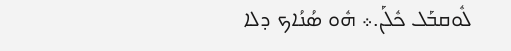ܠܽܘܩܒܰܠ ܟܽܠܰܢ.܀ ܗܽܘ ܣܳܢܳܐܟ ܕܠܐ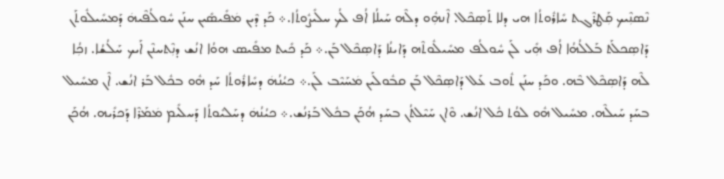ܢܶܣܢܼܶܝܟ ܩܼܰܛܪܶܓܬ ܚܺܐܪܽܘܬܳܐ ܗܝ ܕܠܐ ܬܰܣܼܟܶܠ. ܐܶܢܗܼܽܘ ܕܠܶܗ ܚܰܝܠܳܐ ܐܳܦ ܠܳܟ ܚܠܺܝܨܽܘܬܳܐ.܀ ܟܰܕ ܕܶܝܢ ܡܿܦܺܝܣܺܝܢ ܚܢܰܢ ܚܽܘܠܳܦܶܝܗܿ ܕܰܡܚܺܝܠܽܘܬܰܢ ܕܰܐܣܼܟܠܰܬ ܒܰܠܠܳܗܳܐ ܐܳܦ ܗܼܺܝ ܠܰܢ ܚܽܘܠܳܦ ܡܚܺܝܠܽܘܬܶܗ ܕܰܐܝܢܳܐ ܕܰܐܣܼܟܶܠ ܒܰܢ.܀ ܟܰܕ ܟܺܝܬ ܡܦܺܝܣ ܗܘܳܐ ܐܢܳܫ ܕܢܼܶܬܚܢܶܢ ܐܰܝܟ ܚܰܠܳܫܳܐ. ܙܟܼܳܐ ܠܶܗ ܕܰܐܣܼܟܶܠ ܒܶܗ. ܘܟܰܕ ܚܢܰܢ ܬܽܘܒ ܥܰܠ ܕܰܐܣܼܟܶܠ ܒܰܢ ܩܒܽܘܠܰܝܢ ܡܿܚܰܝܶܒ ܠܰܢ.܀ ܟܝܳܢܳܗܿ ܕܚܺܐܪܽܘܬܳܐ ܚܰܕ ܗܽܘ ܒܟܽܠ ܒܰܪ ܐܢܳܫ. ܐܶܢ ܡܚܺܝܠ ܒܚܰܕ ܚܰܝܠܶܗ. ܡܚܺܝܠ ܗܽܘ ܠܘܳܬ ܟܽܠ ܐܢܳܫ. ܘܶܐܢ ܚܰܝܶܠܬܳܢ ܒܚܰܕ ܗܳܟܰܢ ܒܟܽܠ ܒܰܪܢܳܫ.܀ ܟܝܳܢܳܗܿ ܕܚܰܠܝܽܘܬܳܐ ܕܰܚܠܺܝܡ ܡܿܡܰܪܶܐ ܕܰܟܪܺܝܗ. ܗܳܟܰܢ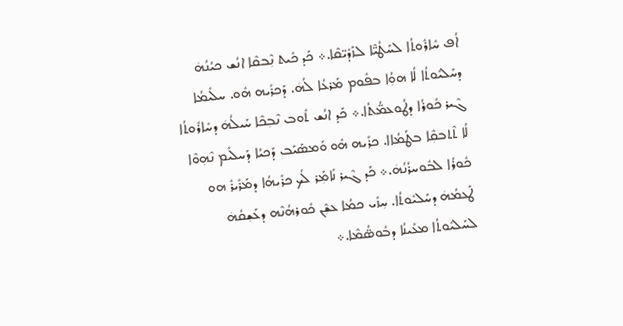ܐܳܦ ܚܺܐܪܽܘܬܳܐ ܠܚܰܛܳܝ̈ܶܐ ܠܙܰܕܺܝ̈ܩܶܐ.܀ ܟܰܕ ܟܺܝܬ ܢܼܶܒܩܶܐ ܐܢܳܫ ܟܝܳܢܳܗܿ ܕܚܰܠܝܽܘܬܳܐ ܠܳܐ ܗܘܼܳܐ ܒܦܽܘܡ ܡܰܪܥܳܐ ܠܳܗܿ. ܕܰܟܪܺܝܗ ܗܽܘ. ܚܠܺܝܡܳܐ ܓܶܝܪ ܟܽܘܪܳܐ ܕܛܳܘܥܡ̈ܳܬܳܐ.܀ ܟܰܕ ܐܢܳܫ ܬܽܘܒ ܢܶܒܼܟܶܐ ܚܰܝܠܳܗܿ ܕܚܺܐܪܽܘܬܳܐ ܠܳܐ ܬܶܬܒܩܼܶܐ ܒܛܰܡܳܐܐ. ܟܪܺܝܗ ܗܽܘ ܘܰܡܣܰܝܰܒ ܕܰܟܝܳܐ ܕܰܚܠܺܝܡ ܢܶܗܼܘܶܐ ܟܽܘܪܳܐ ܠܒܽܘܚܪܳܢܳܗܿ.܀ ܟܰܕ ܓܶܝܪ ܢܺܐܡܼܰܪ ܠܳܟ ܟܪܺܝܗܳܐ ܕܡܰܪܺܝܪܽ ܗܘ ܛܰܥܡܳܗܿ ܕܚܰܠܝܽܘܬܳܐ. ܚܼܙܺܝ ܟܡܳܐ ܥܫܼܶܢ ܟܽܘܪܗܳܢܶܗ ܕܥܰܫܼܩܳܗܿ ܠܚܰܠܝܽܘܬܳܐ ܡܥܺܝܢܳܐ ܕܒܽܘܣ̈ܳܡܶܐ.܀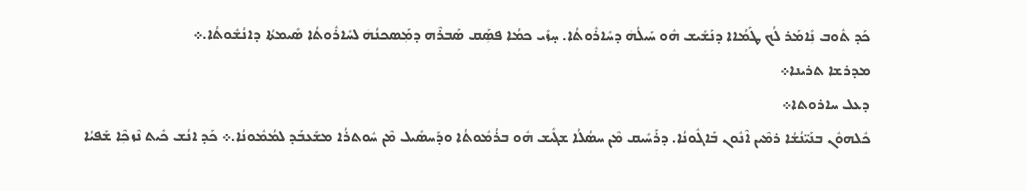ܟܰܕ ܬܽܘܒ ܢܼܺܐܡܰܪ ܠܳܟ ܛܰܡܳܐܐ ܕܢܰܫܺܝܫ ܗܽܘ ܚܰܝܠܳܗܿ ܕܚܺܐܪܽܘܬܳܐ. ܚ̣ܙܺܝ ܟܡܳܐ ܦܣܼܰܩ ܣܰܒܪܶܗ ܕܡܼܰܣܟܢܳܗܿ ܠܚܺܐܪܽܘܬܳܐ ܣܺܝܡܬܳܐ ܕܐܢܳܫܽܘܬܳܐ.܀
ܡܕܪܫܐ ܬܪܝܢܐ܀
ܕܥܠ ܚܐܪܘܬܐ܀
ܟܽܠܗܘܽܢ ܒܢܰܝ̈ܢܳܫܳܐ ܪܡܶܝܢ ܐܶܢܽܘܢ ܒܰܐܓܽܘܢܳܐ. ܕܪܰܚܺܝܩ ܡܶܢ ܚܣܳܠܳܐ ܫܓܺܝܫ ܗܽܘ ܒܪܳܡܽܘܬܳܐ ܘܕܰܚܣܺܝܠ ܡܶܢ ܚܽܘܬܪܳܐ ܡܫܰܥܒܰܕ ܠܡܳܡܽܘܢܳܐ.܀ ܟܰܕ ܐܢܳܫ ܟܺܝܬ ܢܶܙܟܼܶܐ ܫܰܦܝܳܐ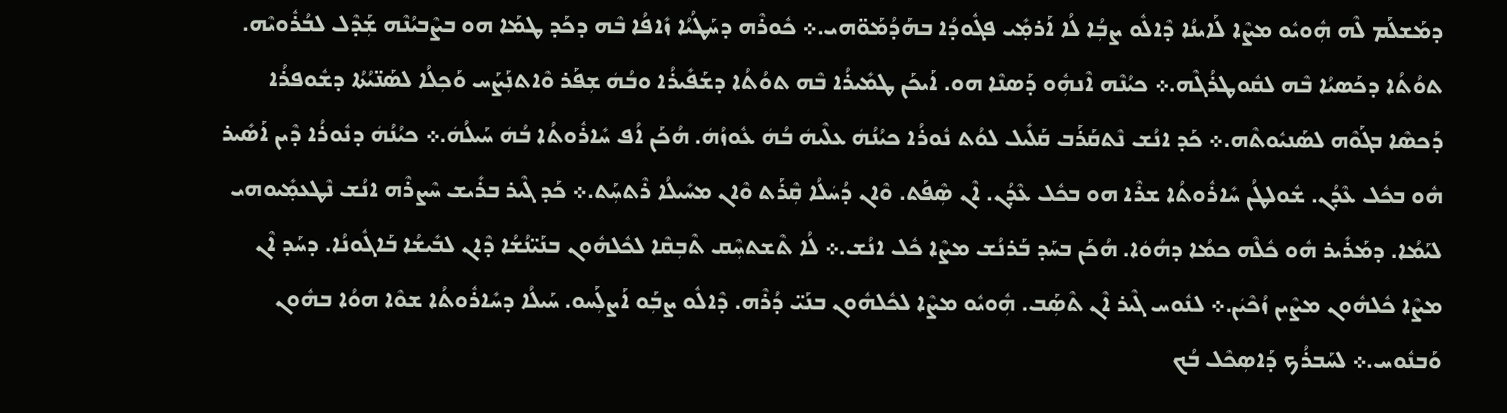ܕܡܰܫܠܰܡ ܠܶܗ ܗܼܽܘܝܽܘ ܡܨܶܐ ܠܰܐܝܢܳܐ ܕܶܐܠܽܘ ܨܒܼܳܐ ܠܳܐ ܐܰܪܡ݂ܺܝ ܦܓܽܘܕܳܐ ܒܗܰܕܳܡܰܘ̈ܗܝ.܀ ܟܽܘܪܶܗ ܕܚܰܛܳܝܳܐ ܙܺܐܦܳܐ ܒܶܗ ܕܟܰܕ ܛܡܰܐ ܗܘ ܒܨܶܒܝܳܢܶܗ ܫܼܰܕܶܠ ܠܒܳܪܽܘܝܶܗ. ܬܘܳܬܳܐ ܕܟܰܣܝܳܐ ܒܶܗ ܠܩܽܘܛܪܳܓܶܗ.܀ ܟܝܳܢܶܗ ܐܶܢܗܼܽܘ ܕܰܣܢܶܐ ܗܘ. ܐܰܝܟܰܢ ܛܡܺܝܪܳܐ ܒܶܗ ܬܘܳܬܳܐ ܕܫܰܦܺܝܪܳܐ ܘܒܳܗܿ ܫܼܦܰܪ ܘܶܐܬܢܼܰܨܰܚ ܘܰܟܼܠܳܐ ܠܣܰܢ̈ܝܳܬܳܐ ܕܫܽܘܦܪܳܐ ܕܰܟܣܶܐ ܒܓܰܘܶܗ ܠܣܰܢܝܽܘܬܶܗ.܀ ܟܰܕ ܐܢܳܫ ܢܶܬܩܰܪܰܒ ܩܰܠܺܝܠ ܠܘܳܬ ܢܽܘܪܳܐ ܟܝܳܢܳܗܿ ܥܠܶܝܗܿ ܒܳܗܿ ܥܽܘܙܳܗܿ. ܗܳܟܰܢ ܐܳܦ ܚܺܐܪܽܘܬܳܐ ܒܳܗܿ ܚܰܝܠܳܗܿ.܀ ܟܝܳܢܳܗܿ ܕܢܽܘܪܳܐ ܕܶܝܢ ܐܰܣܺܝܪ ܗܽܘ ܒܟܽܠ ܥܶܕܳܢ. ܫܽܘܠܛܳܢ ܚܺܐܪܽܘܬܳܐ ܫܪܶܐ ܗܘ ܒܟܽܠ ܥܶܕܳܢ. ܐܶܢ ܣܼܶܦܰܬ. ܘܶܐܢ ܕܳܚܿܠܳܐ ܩܼܶܪܰܬ ܘܶܐܢ ܡܚܺܝܠܳܐ ܪܶܬܚܼܰܬ.܀ ܟܰܕ ܓܶܝܪ ܒܪܺܝܫ ܚܶܨܪܶܗ ܐܢܳܫ ܢܶܛܥܡ݂ܺܝܘܗܝ ܠܝܰܡܳܐ. ܕܡܰܪܺܝܪ ܗܽܘ ܟܽܠܶܗ ܟܡܳܐ ܕܗܳܘܿܐ. ܗܳܟܰܢ ܒܚܰܕ ܒܰܪܢܳܫ ܡܨܶܐ ܟܽܠ ܐܢܳܫ.܀ ܠܳܐ ܬܶܫܬܚܼܶܩ ܬܶܒܼܩܶܐ ܠܟܽܠܗܽܘܢ ܒܢܰܝ̈ܢܳܫܳܐ ܕܶܐܢ ܠܒܺܝܫܳܐ ܒܰܐܓܽܘܢܳܐ. ܕܚܰܕ ܐܶܢ ܡܨܶܐ ܟܽܠܗܽܘܢ ܡܨܶܝܢ ܙܳܟܶܝܿܢ.܀ ܠܢܽܘܚ ܓܶܝܪ ܐܶܢ ܬܶܣܼܰܒ. ܗܼܽܘܝܽܘ ܡܨܶܐ ܠܟܽܠܗܽܘܢ ܒܢܰܝ̈ ܕܳܪܶܗ. ܕܶܐܠܽܘ ܨܒܼܰܘ ܐܰܨܠܼܰܚܘ. ܚܰܝܠܳܐ ܕܚܺܐܪܽܘܬܳܐ ܫܘܶܐ ܗܘܳܐ ܒܗܽܘܢ ܘܰܒܢܽܘܚ.܀ ܠܚܰܒܪܳܟ ܕܰܐܣܼܟܶܠ ܒܳܟ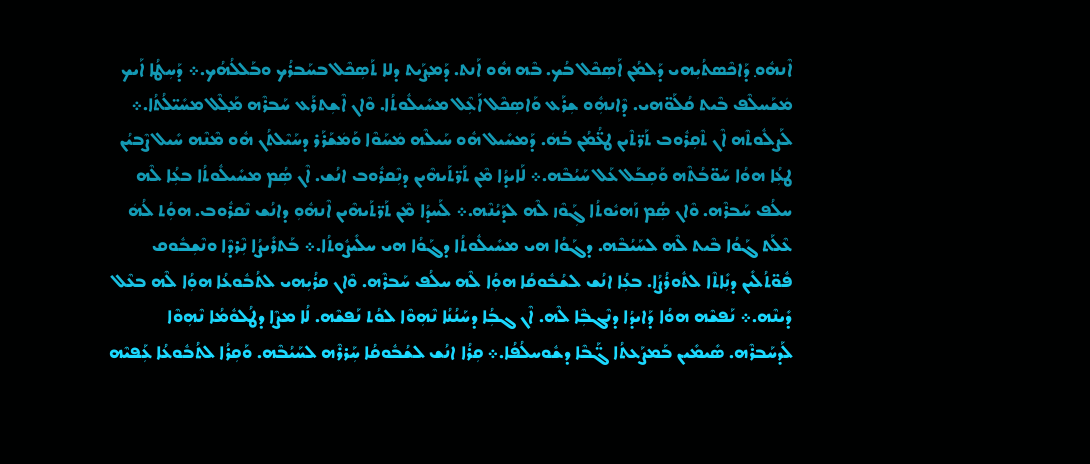ܐܶܢܗܽܘ݂ ܕܰܐܟܶܣܬܳܝܼܗܝ ܕܰܠܡܳܢ ܐܰܣܼܟܶܠ ܒܳܟ. ܒܶܗ ܗܽܘ ܐܰܢܬ. ܕܰܡ݂ܨܰܝܬ ܕܠܐ ܬܰܣܼܟܶܠ ܒܚܰܒܪܳܟ ܘܒܰܠܠܳܗܳܟ.܀ ܕܰܚܼܛܳܐ ܐܰܝܟ ܡܿܫܰܚܠܶܦ ܒܶܝܬ ܩܳܠܰܘ̈ܗܝ. ܕܶܐܢܗܼܽܘ ܫܼܪܰܥ ܘܰܐܣܼܟܶܠ ܐܰܥܼܶܠ ܡܚܺܝܠܽܘܬܳܐ. ܘܶܐܢ ܐܶܫܼܬܪܰܥ ܚܰܒܪܶܗ ܡ݂ܰܠܶܠ ܡܚܺܝ̈ܠܳܬܳܐ.܀ ܠܰܨܠܽܘܬܶܗ ܐܶܢ ܬܶܩܼܪܽܘܒ ܬܰܪ̈ܬܶܝܢ ܛܥ̈ܳܡܳܢ ܒܳܗܿ. ܕܰܡܚܺܝܠ ܗܽܘ ܚܰܝܠܶܗ ܡܿܚܰܘܶܐ ܘܰܡܿܫܰܪܰܪ ܕܚܰܝܶܠܬܳܢ ܗܽܘ ܡܶܢܶܗ ܚܺܝܠ ܨܶܒܝܳܢ ܛܥܼܳܐ ܗܘܳܐ ܚܰܘ̈ܒܳܬܶܗ ܘܰܩܼܒܰܠ ܥܰܠ ܚܰܝܳܒܶܗ.܀ ܠܰܐܝܕܳܐ ܡܶܢ ܬܰܪ̈ܬܰܝܗܶܝܢ ܕܢܼܶܩܪܽܘܒ ܐܢܳܫ. ܐܶܢ ܣܼܳܡ ܡܚܺܝܠܽܘܬܳܐ ܒܥܼܳܐ ܠܶܗ ܚܠܳܦ ܚܰܒܪܶܗ. ܘܶܐܢ ܣܼܳܡ ܙܰܗܝܽܘܬܳܐ ܓܼܰܘܶܙ ܠܶܗ ܠܕܰܝܳܢܶܗ.܀ ܠܰܚܕܳܐ ܡܶܢ ܬܰܪ̈ܬܰܝܗܶܝܢ ܐܶܢܗܽܘܼ ܕܐܢܳܫ ܢܶܩܪܽܘܒ. ܗܘܼܳܬ ܠܳܗܿ ܥܶܠܰܬ ܓܰܘܳܐ ܒܶܝܬ ܠܶܗ ܠܚܰܝܳܒܶܗ. ܕܓܰܘܳܐ ܗܝ ܡܚܺܝܠܽܘܬܳܐ ܕܓܰܘܳܐ ܗܝ ܚܠܺܝܨܽܘܬܳܐ.܀ ܒܰܬܪܺܝܨܳܐ ܢܼܶܪܕܶܐ ܘܢܶܫܼܒܽܘܩ ܦܽܘ̈ܬܳܠܺܝܢ ܕܢܼܺܐܬܶܐ ܠܬܽܘܪܳܨܳܐ. ܒܥܼܳܐ ܐܢܳܫ ܠܫܳܒܽܘܩܳܐ ܗܘܼܳܐ ܠܶܗ ܚܠܳܦ ܚܰܒܪܶܗ. ܘܶܐܢ ܩܪܳܝܼܗܝ ܠܬܳܒܽܘܥܳܐ ܗܘܼܳܐ ܠܶܗ ܒܥܶܠ ܕܺܝܢܶܗ.܀ ܢܰܦܫܶܗ ܗܘܳܐ ܕܰܐܝܕܳܐ ܕܢܶܓܒܼܶܐ ܠܶܗ. ܐܶܢ ܓܒܼܳܐ ܕܚܰܢܳܢܳܐ ܢܶܗܼܘܶܐ ܠܘܳܬ ܢܰܦܫܶܗ. ܠܳܐ ܡܨܶܐ ܕܛܳܠܘܽܡܳܐ ܢܶܗܼܘܶܐ ܠܰܕܚܰܒܪܶܗ. ܣܺܝܡܺܝܢ ܒܰܡܨܰܥܬܳܐ ܓ̈ܰܒܶܐ ܕܫܽܘܚܠܳܦܳܐ.܀ ܩܼܪܳܐ ܐܢܳܫ ܠܫܳܒܽܘܩܳܐ ܚܼܰܪܪܶܗ ܠܚܰܝܳܒܶܗ. ܘܰܩܼܪܳܐ ܠܬܳܒܽܘܥܳܐ ܥܼܰܦܝܶܗ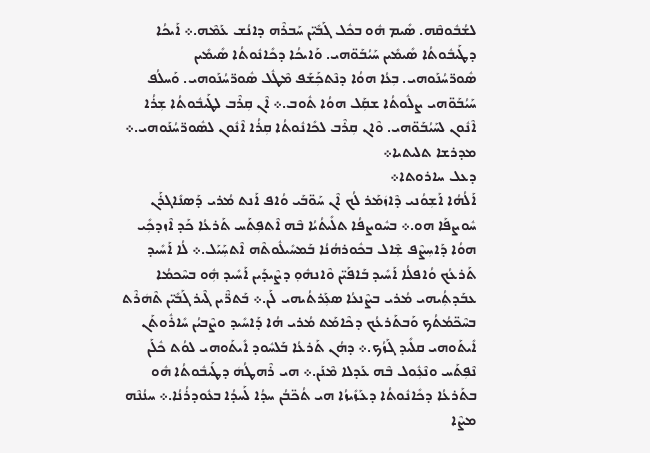ܠܫܳܒܽܘܩܶܗ. ܣܺܝܡ ܗܽܘ ܒܟܽܠ ܓܰܒܺܝ̈ܢ ܚܰܒܪܶܗ ܕܐܢܳܫ ܥܰܡܶܗ.܀ ܐܰܝܟܳܐ ܕܛܰܝܒܽܘܬܳܐ ܣܺܝܡܺܝܢ ܚܰܝܳܒܰܘ̈ܗܝ. ܘܰܐܝܟܳܐ ܕܟܺܐܢܽܘܬܳܐ ܣܺܝܡܺܝܢ ܣܽܘܪ̈ܚܳܢܰܘܗܝ. ܒܼܥܳܐ ܗܘܳܐ ܕܢܶܬܟܼܰܫܰܦ ܡܶܛܽܠ ܣܽܘܪ̈ܚܳܢܰܘܗܝ. ܘܰܚܠܳܦ ܚܰܝܳܒܰܘ̈ܗܝ ܨܠܽܘܬܳܐ ܫܩܼܰܠ ܗܘܳܐ ܬܽܘܒ.܀ ܐܶܢ ܩܼܪܶܒ ܠܛܰܝܒܽܘܬܳܐ ܫܼܪܳܐ ܐܶܢܽܘܢ ܠܚܰܝܳܒܰܘ̈ܗܝ. ܘܶܐܢ ܩܼܪܶܒ ܠܟܺܐܢܽܘܬܳܐ ܩܼܪܳܐ ܐܶܢܽܘܢ ܠܣܽܘܪ̈ܚܳܢܰܘܗܝ.܀
ܡܕܪܫܐ ܬܠܝܬܝܐ܀
ܕܥܠ ܚܐܪܘܬܐ܀
ܐܰܠܳܗܳܐ ܐܰܫܼܘܳܢܝ ܕܶܐܙܿܡܰܪ ܠܳܟ ܐܶܢ ܚܰܘ̈ܒܰܝ ܘܳܐܦ ܐܰܢܬ ܡܳܪܝ ܕܰܣܢܺܐܓܪܰܢ ܚܽܘܨܦܰܐ ܗܘ.܀ ܒܚܽܘܨܦܳܐ ܬܠܺܝܬܳܝܳܐ ܒܶܗ ܐܶܬܦܼܬܰܚ ܬܰܪܥܳܐ ܟܰܕ ܐܶܙܕܟܼܺܝ ܗܘܳܐ ܕܰܐܚܼܨܶܦ ܫܼܶܐܠ ܒܟܽܘܪܗܳܢܳܐ ܒܰܡܚܺܝܠܽܘܬܶܗ ܐܶܬܚܼܰܝܰܠ.܀ ܠܳܐ ܐܰܚܺܝܕ ܬܰܪܥܳܟ ܘܳܐܦܠܳܐ ܐܰܚܺܝܕ ܒܰܐܦܰܝ̈ܢ ܘܶܐܢܗܽܘ݂ ܕܨܶܝܕܰܝܢ ܐܰܚܺܝܕ ܗܼܽܘ ܒܚܶܟܡܳܐ ܥܒܰܕܬܼܳܝܗܝ ܡܳܪܝ ܒܨܶܢܥܳܐ ܣܥܼܰܪܬܳܝܗܝ ܠܰܢ.܀ ܒܰܬܪ̈ܶܝܢ ܓܶܝܪ ܓܰܒܺܝ̈ܢ ܬܶܗܿܪܶܬ ܒܚܶܟ̈ܡܳܬܳܟ ܘܰܒܬܰܪܥܳܟ ܕܟܶܐܡܰܬ ܡܳܪܝ ܗܳܐ ܕܰܐܚܺܝܕ ܘܨܶܒܝܳܢ ܚܺܐܪܽܘܬܰܢ ܐܺܝܬܰܘܗܝ ܩܠܺܝܕ ܓܰܙܳܟ.܀ ܕܗܳܢ ܬܰܪܥܳܐ ܒܰܠܚܽܘܕ ܐܺܝܬܰܘܗܝ ܠܘܳܬ ܟܽܠܰܢ ܢܶܦܼܬܰܚ ܘܢܶܥܼܽܘܠ ܒܶܗ ܥܰܕܠܐ ܡܶܢܰܢ.܀ ܗܝ ܪܶܗܛܳܗܿ ܕܛܰܝܒܽܘܬܳܐ ܗܽܘ ܒܬܰܪܥܳܐ ܕܟܺܐܢܽܘܬܳܐ ܕܥܰܙܺܝܙܳܐ ܗܝ ܬܳܟ̈ܒܳܢ ܚܕܳܐ ܠܰܚܕܳܐ ܒܥܽܘܕܪܳܢܳܐ.܀ ܚܢܳܢܶܗ ܡܨܶܐ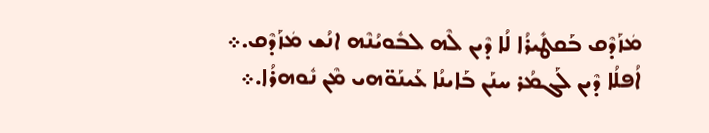ܡܿܙܰܕܶܩ ܒܰܩܛܺܝܪܳܐ ܠܳܐ ܕܶܝܢ ܠܶܗ ܠܒܽܘܝܳܢܶܗ ܐܢܳܫ ܡܿܙܰܕܶܩ.܀ ܐܳܦܠܳܐ ܕܶܝܢ ܠܰܓܡܳܪ ܚܢܰܢ ܒܰܐܝܢܳܐ ܥܰܝܢܰܘ̈ܗܝ ܡܶܢ ܢܽܘܗܪܳܐ.܀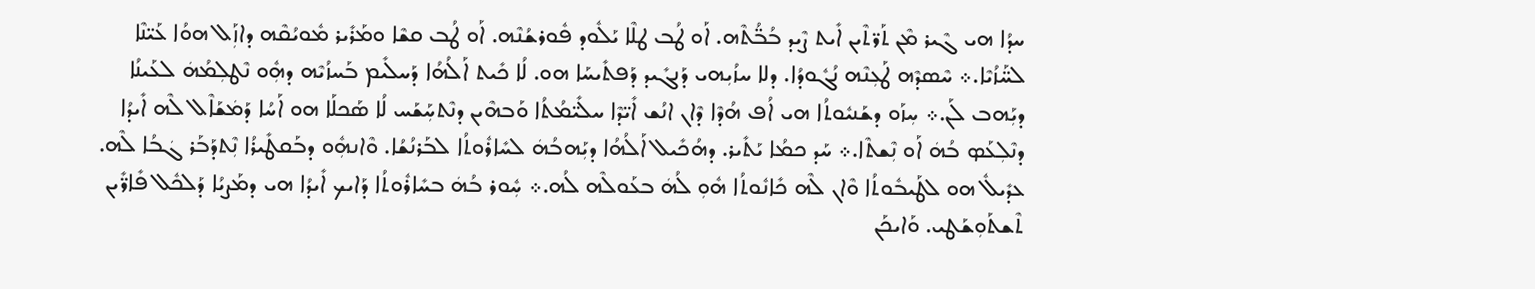ܚܕܳܐ ܗܝ ܓܶܝܪ ܡܶܢ ܬܰܪ̈ܬܶܝܢ ܐܺܝܬ ܨܶܝܕ ܒܳܒ̈ܳܬܶܗ. ܐܰܘ ܛܳܒ ܛܠܶܐ ܝܰܠܽܘܕ ܦܽܘܪܫܳܢܶܗ. ܐܰܘ ܛܳܒ ܩܫܶܐ ܘܡܰܪܺܝܪ ܡܽܘܝܳܩܶܗ ܕܐܙܼܰܠ ܗܘܳܐ ܥܰܝ̈ܢܶܐ ܠܚ̈ܰܙܳܝܶܐ.܀ ܚܶܣܕܶܗ ܛܰܥܼܢܶܗ ܢܳܓܽܘܕܳܐ. ܕܠܐ ܚܙܳܝܼܗܝ ܕܰܢܓܺܝܕ ܕܰܦܬܺܝܚܰܐ ܗܘ. ܠܳܐ ܟܺܝܬ ܐܰܠܳܗܳܐ ܕܰܚܠܺܝܡ ܒܰܚܙܳܝܶܗ ܕܗܼܽܘ ܢܶܛܠܼܡܳܗܿ ܠܥܰܝܢܳܐ ܕܝܼܰܗܒ ܠܰܢ.܀ ܚܼܙܰܘ ܕܫܰܢܝܽܘܬܳܐ ܗܝ ܐܳܦ ܗܳܕܶܐ ܕܶܐܢ ܐܢܳܫ ܐܺܝ̈ܕܶܐ ܚܠܺܝ̈ܡܳܬܳܐ ܘܰܒܗܶܝܢ ܕܢܶܬܚܼܰܫܰܚ ܠܳܐ ܣܰܟܠܰܐ ܗܘ ܐܰܚܳܐ ܕܰܡܿܫܰܐܶܠ ܠܶܗ ܐܺܝܕܳܐ ܕܢܶܠܼܥܰܤ ܒܳܗܿ ܐܰܘ ܢܼܶܫܬܶܐ.܀ ܚܰܕ ܟܡܳܐ ܝܰܬܺܝܪ. ܕܗܳܟܺܝܠ ܐܰܠܳܗܳܐ ܕܝܼܰܗܒܳܗܿ ܠܚܺܐܪܽܘܬܳܐ ܠܒܰܪܢܳܫܳܐ. ܘܶܐܢܗܼܽܘ ܕܒܰܩܛܺܝܪܳܐ ܢܼܶܬܕܰܒܰܪ ܓܿܒܳܐ ܠܶܗ. ܥܕܺܝܠܽ ܗܘ ܠܛܰܝܒܽܘܬܳܐ ܘܶܐܢ ܠܶܗ ܟܺܐܢܽܘܬܳܐ ܗܽܘܼ ܠܳܗܿ ܒܥܰܘܠܶܗ ܠܳܗ.܀ ܚܼܽܘܪ ܒܳܗܿ ܒܚܺܐܪܽܘܬܳܐ ܕܰܐܝܟ ܐܺܝܕܳܐ ܗܝ ܕܡܰܨܝܳܐ ܕܰܠܟܽܠ ܦܺܐܪ̈ܺܝܢ ܬܶܫܬܰܘܼܫܰܛܝ. ܘܰܐܝܟܰܢ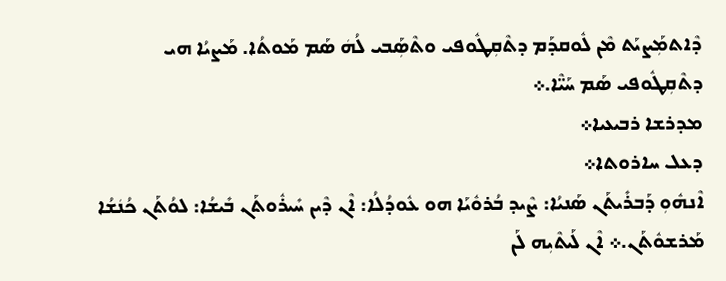ܕܶܐܬܡܼܰܨܝܰܬ ܡܶܢ ܠܽܘܩܕܰܡ ܕܬܶܩܼܛܽܘܦܝ ܘܬܶܣܼܰܒܝ ܠܳܗܿ ܣܰܡ ܡܰܘܬܳܐ. ܡܰܨܝܳܐ ܗܝ ܕܬܶܩܼܛܽܘܦܝ ܣܰܡ ܚܰܝ̈ܶܐ.܀
ܡܕܪܫܐ ܪܒܝܥܝܐ܀
ܕܥܠ ܚܐܪܘܬܐ܀
ܐܶܢܗܽܘܼ ܕܰܒܪܺܝܬܰܢ ܣܰܢܝܳܐ: ܨܶܝܕ ܒܳܪܘܽܝܰܐ ܗܘ ܥܽܘܕܳܠܳܐ: ܐܶܢ ܕܶܝܢ ܚܺܝܪܽܘܬܰܢ ܒܺܝܫܳܐ: ܠܘܳܬܰܢ ܟܳܢܿܫܳܐ ܡܰܪܫܘܽܬܰܢ.܀ ܐܶܢ ܠܰܝܬܶܝܼܗ ܠܰܢ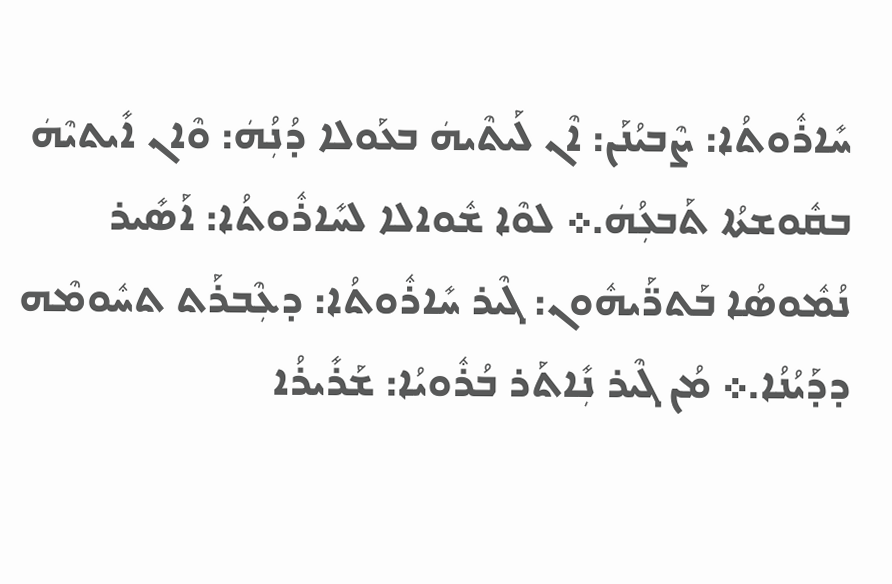ܚܺܐܪܽܘܬܳܐ: ܨܶܒܝܳܢܰܢ: ܐܶܢ ܠܰܝܬܶܝܗܿ ܒܥܰܘܠܐ ܕܳܢܼܳܗܿ: ܘܶܐܢ ܐܺܝܬܝܶܗܿ ܒܩܽܘܫܬܳܐ ܬܰܒܥܼܳܗܿ.܀ ܠܘܶܐ ܫܽܘܐܠܐ ܠܚܺܐܪܽܘܬܳܐ: ܐܰܣܺܝܪ ܢܳܡܽܘܣܳܐ ܒܰܬܪ̈ܰܝܗܽܘܢ: ܓܶܝܪ ܚܺܐܪܽܘܬܳܐ: ܕܥܼܶܒܪܰܬ ܬܚܽܘܡܶܗ ܕܕܰܝܳܢܳܐ.܀ ܡܳܢ ܓܶܝܪ ܢܼܺܐܬܰܪ ܒܳܪܽܘܝܳܐ: ܫܰܪܺܝܪܳܐ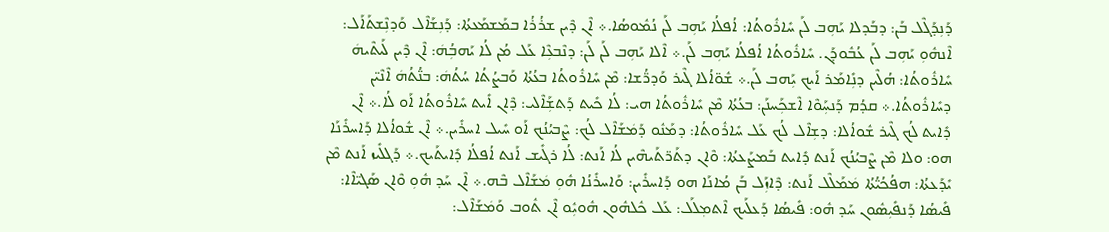ܕܰܢܼܕܰܓܶܠ ܒܰܢ: ܕܒܰܕܠܐ ܝܰܗܼܒ ܠܰܢ ܚܺܐܪܽܘܬܳܐ: ܐܳܦܠܳܐ ܝܰܗܼܒ ܠܰܢ ܢܳܡܽܘܣܳܐ.܀ ܐܶܢ ܕܶܝܢ ܫܪܳܪܳܐ ܒܡܰܫܡܰܥܬܳܐ: ܕܰܢܼܫܰܐܶܠ ܘܰܕܢܼܶܫܬܰܐܰܠ: ܐܶܢܗܽܘܼ ܝܰܗܼܒ ܠܰܢ ܥܳܒܽܘܕܰܢ. ܚܺܐܪܽܘܬܳܐ ܐܳܦܠܳܐ ܝܰܗܼܒ ܠܰܢ.܀ ܐܶܠܐ ܝܰܗܼܒ ܠܰܢ ܠܰܢ: ܕܢܶܒܥܼܶܐ ܥܰܠ ܡܳܢ ܠܳܐ ܝܰܗܒܼܳܗܿ: ܐܶܢ ܕܶܝܢ ܠܰܝܬܶܝܗܿ ܚܺܐܪܽܘܬܳܐ: ܗܳܠܶܝܢ ܕܢܼܺܐܡܰܪ ܐܰܝܟ ܝܼܰܗܒ ܠܰܢ.܀ ܫܽܘ̈ܐܳܠܐ ܓܶܝܪ ܘܰܕܪ̈ܳܫܐ: ܡܶܢ ܚܺܐܪܽܘܬܳܐ ܒܥܳܬܳܐ ܘܰܒܨܳܬܳܐ ܚܳܬܳܗܿ: ܒܢ̈ܳܬܳܗܿ ܐܶܢܶܝ̈ܢ ܕܚܺܐܪܽܘܬܳܐ.܀ ܩܕܳܡ ܕܰܢܚܼܰܘܶܐ ܐܶܫܟܼܰܚܢܰܢ: ܒܥܳܬܳܐ ܡܶܢ ܚܺܐܪܽܘܬܳܐ ܗܝ: ܠܳܐ ܟܺܝܬ ܕܰܬܫܼܰܐܶܠܝ: ܕܶܐܢ ܐܺܝܬ ܚܺܐܪܽܘܬܳܐ ܐܰܘ ܠܳܐ.܀ ܐܶܢ ܕܺܐܝܬ ܠܳܟ ܓܶܝܪ ܫܽܘܐܳܠܐ: ܕܫܼܐܶܠ ܠܳܟ ܥܰܠ ܚܺܐܪܽܘܬܳܐ: ܕܡܰܢܽܘ ܕܰܡܿܫܰܐܶܠ ܠܳܟ: ܨܶܒܝܳܢܳܟ ܐܰܘ ܚܺܝܠ ܐܚܪܺܝܢ.܀ ܐܶܢ ܫܽܘܐܳܠܐ ܕܰܐܚܪܺܢܰܐ ܗܘ: ܘܠܐ ܡܶܢ ܨܶܒܝܳܢܳܟ ܐܰܢܬ ܕܺܐܝܬ ܒܰܡܨܰܥܬܳܐ: ܘܶܐܢ ܕܬܰܪ̈ܬܰܝܗܶܝܢ ܠܳܐ ܐܰܢܬ: ܠܳܐ ܪܓܺܝܫ ܐܰܢܬ ܐܳܦܠܳܐ ܕܺܐܝܬܰܝܟ.܀ ܕܰܓܠܺܝܙ ܐܰܢܬ ܡܶܢ ܝܺܕܰܥܬܳܐ: ܗܦܳܟܳܝ̈ܳܬܳܐ ܡܿܡܰܠܶܠ ܐܰܢܬ: ܕܶܐܙܼܰܠ ܒܰܢ ܡܳܐܢܰܐ ܗܘ ܕܰܐܚܪܺܝܢ: ܘܰܐܚܪܺܢܳܐ ܗܽܘܼ ܡܿܫܰܐܶܠ ܒܶܗ.܀ ܐܶܢ ܚܰܕ ܗܽܘܼ ܘܶܐܢ ܣܰܓܝ̈ܐܶܐ: ܦܺܝܣܳܐ ܕܰܢܦܺܝܼܣܽܘܢ ܚܰܕ ܗܽܘ: ܦܺܝܣܳܐ ܕܰܥܠܰܝܟ ܐܶܬܡ݂ܠܰܠ: ܥܰܠ ܟܽܠܗܽܘܢ ܗܽܘܝܼܽܘ ܐܶܢ ܬܽܘܒ ܘܰܡܿܫܰܐܶܠ: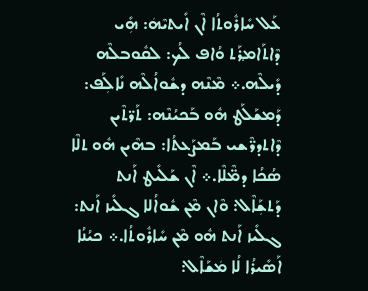ܥܰܠ ܚܺܐܪܽܘܬܳܐ ܐܶܢ ܐܺܝܬܝܶܗܿ: ܗܼܺܝ ܕܶܐܬܰܐܡ݂ܪܰܬ ܘܳܐܦ ܠܳܟ: ܠܩܽܘܒܠܶܗ ܕܺܝܠܶܗ.܀ ܡܶܢܶܗ ܕܫܽܘܐܳܠܶܗ ܢܺܐܠܼܰܦ: ܕܰܡܫܰܠܰܛ ܗܽܘ ܒܰܟܝܳܢܶܗ: ܬܰܪ̈ܬܶܝܢ ܕܶܐܬܕܪ̈ܶܫܝ ܒܰܡܨܰܥܬܳܐ: ܒܗܶܝܢ ܗܽܘ ܬܠܶܐ ܣܳܟܳܐ ܕܡ̈ܶܠܶܐ.܀ ܐܶܢ ܫܰܠܺܝܛ ܐܰܢܬ ܕܰܬܫܼܰܐܶܠ: ܘܶܐܢ ܡܶܢ ܫܽܘܐܳܠܐ ܓܠܺܝܙ ܐܰܢܬ: ܓܠܺܝܙ ܐܰܢܬ ܗܽܘ ܡܶܢ ܚܺܐܪܽܘܬܳܐ.܀ ܟܝܳܢܳܐ ܐܰܣܺܝܪܳܐ ܠܳܐ ܡܿܫܰܐܶܠ: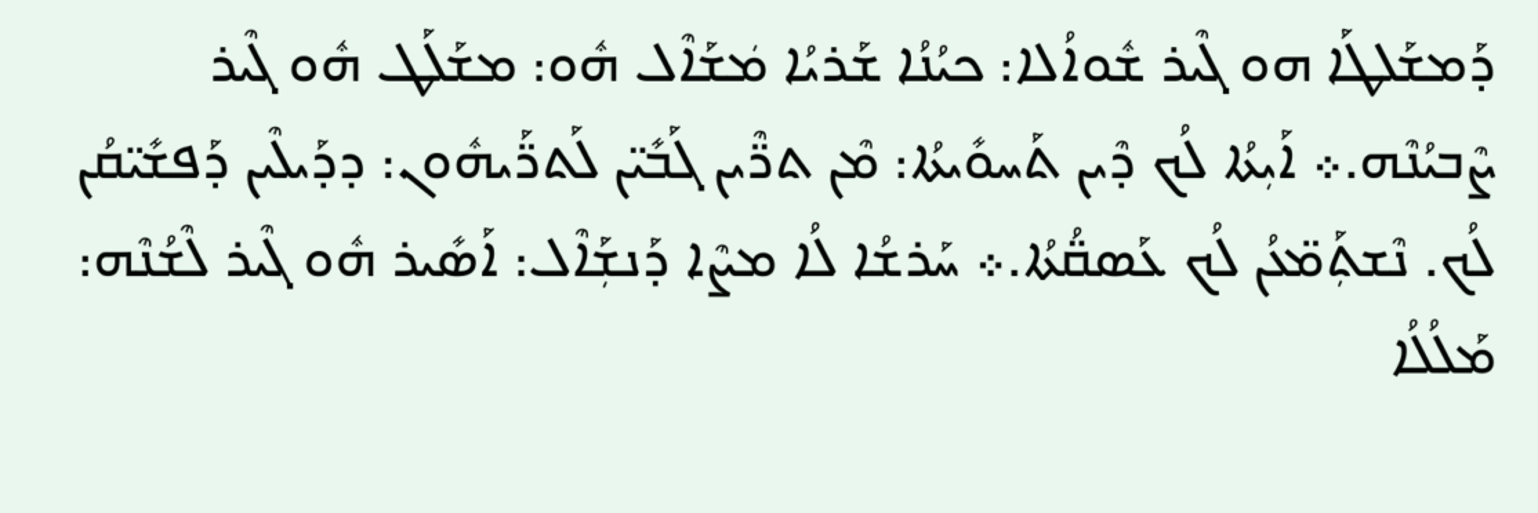ܕܰܡܫܰܠܛܰܐ ܗܘ ܓܶܝܪ ܫܽܘܐܳܠܐ: ܟܝܳܢܳܐ ܫܰܪܝܳܐ ܡܿܫܰܐܶܠ ܗܽܘ: ܡܫܰܠܰܛ ܗܽܘ ܓܶܝܪ ܨܶܒܝܳܢܶܗ.܀ ܐܰܝܼܬܳܐ ܠܳܟ ܕܶܝܢ ܬܰܚܘܺܝܬܳܐ: ܡܶܢ ܬܪ̈ܶܝܢ ܓܰܒܺܝ̈ܢ ܠܰܬܪ̈ܰܝܗܽܘܢ: ܕܕܰܝܠܶܝܢ ܕܰܦܫܺܝ̈ܩܳܢ ܠܳܟ. ܢܶܫܬܼܰܡ̈ܥܳܢ ܠܳܟ ܥܰܣܩ̈ܳܬܳܐ.܀ ܚܰܪܫܳܐ ܠܳܐ ܡܨܶܐ ܕܰܢܫܼܰܐܶܠ: ܐܰܣܺܝܪ ܗܽܘ ܓܶܝܪ ܠܶܫܳܢܶܗ: ܡܰܠܳܠܳܐ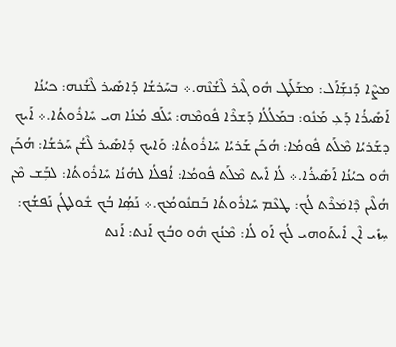ܡܨܶܐ ܕܰܢܫܼܰܐܰܠ: ܡܫܰܠܰܛ ܗܽܘ ܓܶܝܪ ܠܶܫܳܢܶܗ.܀ ܒܚܰܪܫܳܐ ܕܰܐܣܺܝܪ ܠܶܫܳܢܗ: ܟܝܳܢܳܐ ܐܰܣܺܝܪܳܐ ܕܰܥܼ ܡܰܢܽܘ: ܒܡܰܠܳܠܳܐ ܕܰܫܪܶܐ ܦܽܘܡܶܗ: ܝܺܠܰܦ ܡܳܢܳܐ ܗܝ ܚܺܐܪܽܘܬܳܐ.܀ ܐܰܝܟ ܕܫܰܪܝܳܐ ܡܶܠܰܬ ܦܽܘܡܳܐ: ܗܳܟܰܢ ܫܰܪܝܳܐ ܚܺܐܪܽܘܬܳܐ: ܘܰܐܝܟ ܕܰܐܣܺܝܪ ܠܶܫܳܢ ܚܰܪܫܳܐ: ܗܳܟܰܢ ܗܽܘ ܟܝܳܢܳܐ ܐܰܣܺܝܪܳܐ.܀ ܠܳܐ ܐܺܝܬ ܡܶܠܰܬ ܦܽܘܡܳܐ: ܐܳܦܠܳܐ ܠܗܳܢܳܐ ܚܺܐܪܽܘܬܳܐ: ܠܒܼܰܫ ܡܶܢ ܗܳܠܶܝܢ ܕܶܐܡܿܪܶܬ ܠܳܟ: ܛܥܶܡ ܚܺܐܪܽܘܬܳܐ ܒܰܩܢܽܘܡܳܟ.܀ ܢܰܣܼܳܐ ܒܳܟ ܫܽܘܠܛܳܢ ܢܰܦܫܳܟ: ܚܼܙܺܝ ܐܶܢ ܐܺܝܬܰܘܗܝ ܠܳܟ ܐܰܘ ܠܳܐ: ܡܶܢܳܟ ܗܽܘ ܘܒܳܟ ܐܰܢܬ: ܐܰܢܬ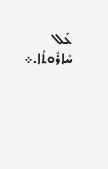ܥܰܠ ܚܺܐܪܽܘܬܳܐ.܀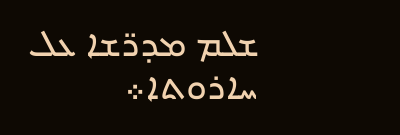ܫܠܡ ܡܕܪ̈ܫܐ ܥܠ ܚܐܪܘܬܐ܀